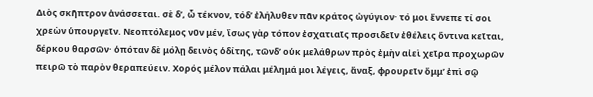Διὸς σκῆπτρον ἀνάσσεται. σὲ δʼ, ὦ τέκνον, τόδʼ ἐλήλυθεν πᾶν κράτος ὠγύγιον· τό μοι ἔννεπε τί σοι χρεὼν ὑπουργεῖν. Νεοπτόλεμος νῦν μέν, ἴσως γὰρ τόπον ἐσχατιαῖς προσιδεῖν ἐθέλεις ὅντινα κεῖται, δέρκου θαρσῶν· ὁπόταν δὲ μόλῃ δεινὸς ὁδίτης, τῶνδʼ οὑκ μελάθρων πρὸς ἐμὴν αἰεὶ χεῖρα προχωρῶν πειρῶ τὸ παρὸν θεραπεύειν. Χορός μέλον πάλαι μέλημά μοι λέγεις, ἄναξ, φρουρεῖν ὄμμʼ ἐπὶ σῷ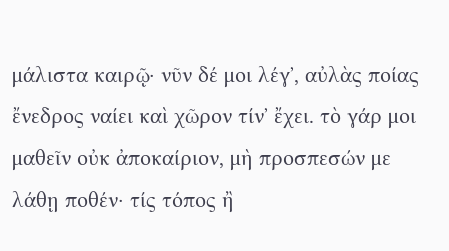μάλιστα καιρῷ· νῦν δέ μοι λέγʼ, αὐλὰς ποίας ἔνεδρος ναίει καὶ χῶρον τίνʼ ἔχει. τὸ γάρ μοι μαθεῖν οὐκ ἀποκαίριον, μὴ προσπεσών με λάθῃ ποθέν· τίς τόπος ἢ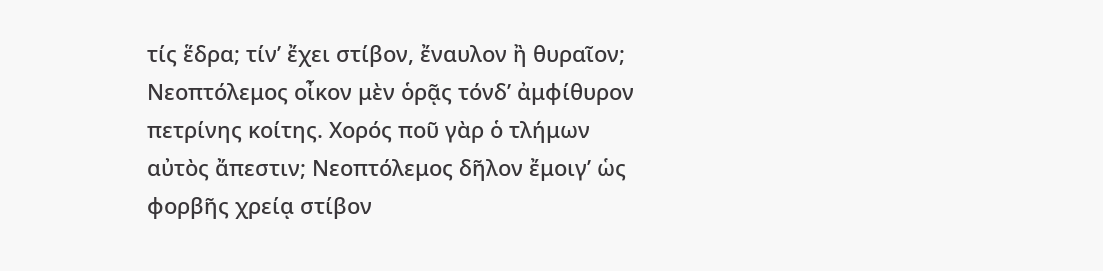τίς ἕδρα; τίνʼ ἔχει στίβον, ἔναυλον ἢ θυραῖον; Νεοπτόλεμος οἶκον μὲν ὁρᾷς τόνδʼ ἀμφίθυρον πετρίνης κοίτης. Χορός ποῦ γὰρ ὁ τλήμων αὐτὸς ἄπεστιν; Νεοπτόλεμος δῆλον ἔμοιγʼ ὡς φορβῆς χρείᾳ στίβον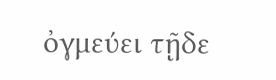ὀγμεύει τῇδε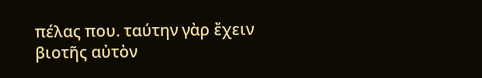πέλας που. ταύτην γὰρ ἔχειν βιοτῆς αὐτὸν